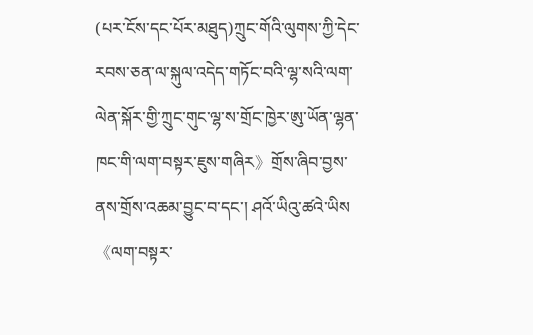(པར་ངོས་དང་པོར་མཐུད)ཀྲུང་གོའི་ལུགས་ཀྱི་དེང་རབས་ཅན་ལ་སྐུལ་འདེད་གཏོང་བའི་ལྷ་སའི་ལག་ལེན་སྐོར་གྱི་ཀྲུང་གུང་ལྷ་ས་གྲོང་ཁྱེར་ཨུ་ཡོན་ལྷན་ཁང་གི་ལག་བསྟར་ཇུས་གཞིར》གྲོས་ཞིབ་བྱས་ནས་གྲོས་འཆམ་བྱུང་བ་དང་། ཤའོ་ཡིའུ་ཚའེ་ཡིས《ལག་བསྟར་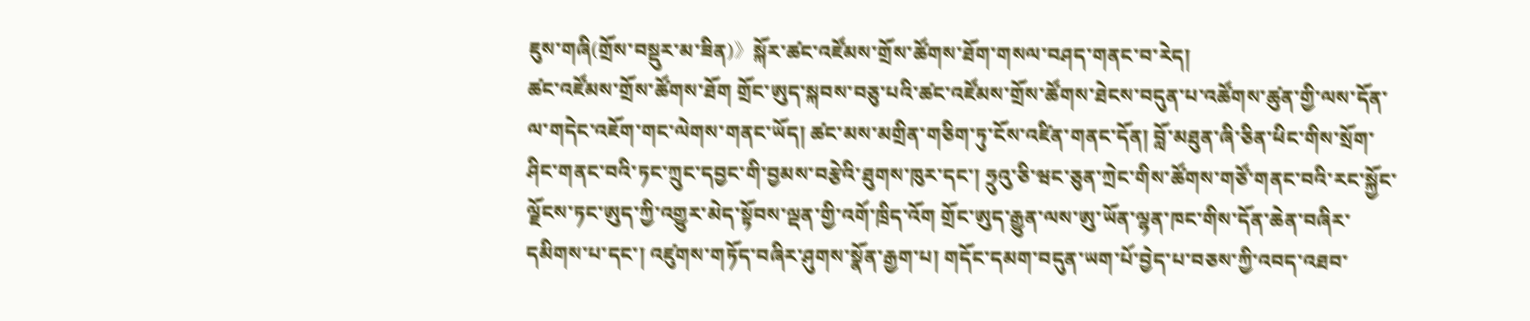ཇུས་གཞི(གྲོས་བསྡུར་མ་ཟིན)》སྐོར་ཚང་འཛོམས་གྲོས་ཚོགས་ཐོག་གསལ་བཤད་གནང་བ་རེད།
ཚང་འཛོམས་གྲོས་ཚོགས་ཐོག གྲོང་ཨུད་སྐབས་བཅུ་པའི་ཚང་འཛོམས་གྲོས་ཚོགས་ཐེངས་བདུན་པ་འཚོགས་ཚུན་གྱི་ལས་དོན་ལ་གདེང་འཇོག་གང་ལེགས་གནང་ཡོད། ཚང་མས་མགྲིན་གཅིག་ཏུ་ངོས་འཛིན་གནང་དོན། བློ་མཐུན་ཞི་ཅིན་ཕིང་གིས་སྲོག་ཤིང་གནང་བའི་ཏང་ཀྲུང་དབྱང་གི་བྱམས་བརྩེའི་ཐུགས་ཁུར་དང་། ཧྲུའུ་ཅི་ཝང་ཅུན་ཀྲེང་གིས་ཚོགས་གཙོ་གནང་བའི་རང་སྐྱོང་ལྗོངས་ཏང་ཨུད་ཀྱི་འགྱུར་མེད་སྟོབས་ལྡན་གྱི་འགོ་ཁྲིད་འོག གྲོང་ཨུད་རྒྱུན་ལས་ཨུ་ཡོན་ལྷན་ཁང་གིས་དོན་ཆེན་བཞིར་དམིགས་པ་དང་། འཛུགས་གཏོད་བཞིར་ཤུགས་སྣོན་རྒྱག་པ། གདོང་དམག་བདུན་ཡག་པོ་བྱེད་པ་བཅས་ཀྱི་འབད་འཐབ་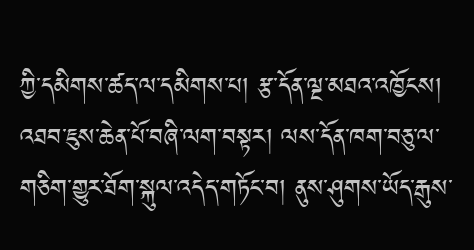ཀྱི་དམིགས་ཚད་ལ་དམིགས་པ། རྩ་དོན་ལྔ་མཐའ་འཁྱོངས། འཐབ་ཇུས་ཆེན་པོ་བཞི་ལག་བསྟར། ལས་དོན་ཁག་བཅུ་ལ་གཅིག་གྱུར་ཐོག་སྐུལ་འདེད་གཏོང་བ། ནུས་ཤུགས་ཡོད་རྒུས་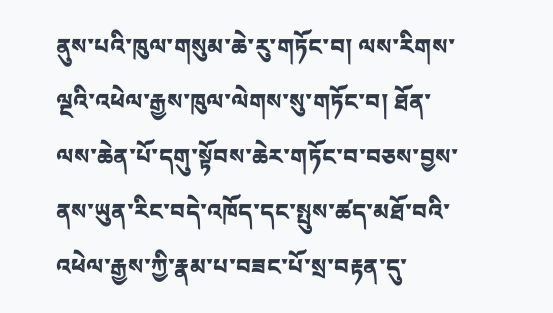ནུས་པའི་ཁུལ་གསུམ་ཆེ་རུ་གཏོང་བ། ལས་རིགས་ལྔའི་འཕེལ་རྒྱས་ཁུལ་ལེགས་སུ་གཏོང་བ། ཐོན་ལས་ཆེན་པོ་དགུ་སྟོབས་ཆེར་གཏོང་བ་བཅས་བྱས་ནས་ཡུན་རིང་བདེ་འཁོད་དང་སྤུས་ཚད་མཐོ་བའི་འཕེལ་རྒྱས་ཀྱི་རྣམ་པ་བཟང་པོ་སྲ་བརྟན་དུ་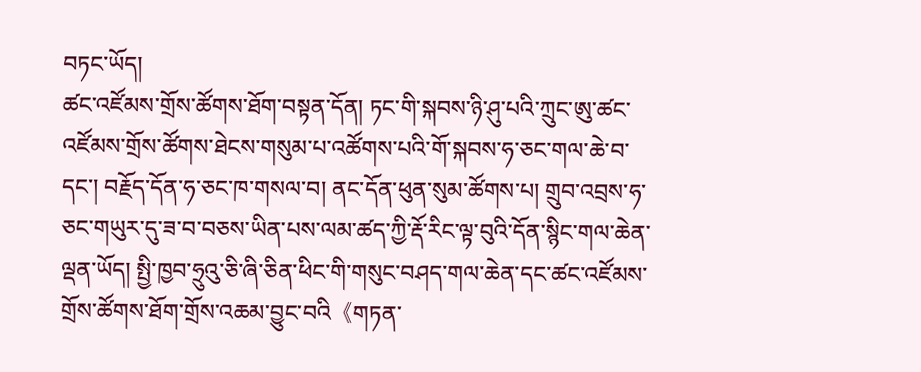བཏང་ཡོད།
ཚང་འཛོམས་གྲོས་ཚོགས་ཐོག་བསྟན་དོན། ཏང་གི་སྐབས་ཉི་ཤུ་པའི་ཀྲུང་ཨུ་ཚང་འཛོམས་གྲོས་ཚོགས་ཐེངས་གསུམ་པ་འཚོགས་པའི་གོ་སྐབས་ཧ་ཅང་གལ་ཆེ་བ་དང་། བརྗོད་དོན་ཧ་ཅང་ཁ་གསལ་བ། ནང་དོན་ཕུན་སུམ་ཚོགས་པ། གྲུབ་འབྲས་ཧ་ཅང་གཡུར་དུ་ཟ་བ་བཅས་ཡིན་པས་ལམ་ཚད་ཀྱི་རྡོ་རིང་ལྟ་བུའི་དོན་སྙིང་གལ་ཆེན་ལྡན་ཡོད། སྤྱི་ཁྱབ་ཧྲུའུ་ཅི་ཞི་ཅིན་ཕིང་གི་གསུང་བཤད་གལ་ཆེན་དང་ཚང་འཛོམས་གྲོས་ཚོགས་ཐོག་གྲོས་འཆམ་བྱུང་བའི《གཏན་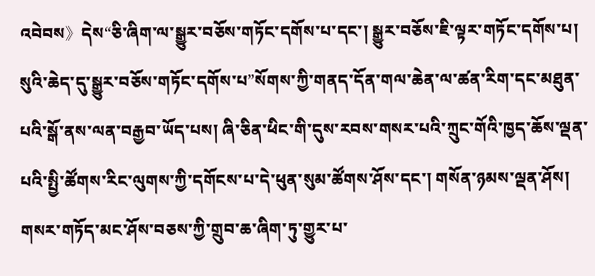འབེབས》དེས“ཅི་ཞིག་ལ་སྒྱུར་བཅོས་གཏོང་དགོས་པ་དང་། སྒྱུར་བཅོས་ཇི་ལྟར་གཏོང་དགོས་པ། སུའི་ཆེད་དུ་སྒྱུར་བཅོས་གཏོང་དགོས་པ”སོགས་ཀྱི་གནད་དོན་གལ་ཆེན་ལ་ཚན་རིག་དང་མཐུན་པའི་སྒོ་ནས་ལན་བརྒྱབ་ཡོད་པས། ཞི་ཅིན་ཕིང་གི་དུས་རབས་གསར་པའི་ཀྲུང་གོའི་ཁྱད་ཆོས་ལྡན་པའི་སྤྱི་ཚོགས་རིང་ལུགས་ཀྱི་དགོངས་པ་དེ་ཕུན་སུམ་ཚོགས་ཤོས་དང་། གསོན་ཉམས་ལྡན་ཤོས། གསར་གཏོད་མང་ཤོས་བཅས་ཀྱི་གྲུབ་ཆ་ཞིག་ཏུ་གྱུར་པ་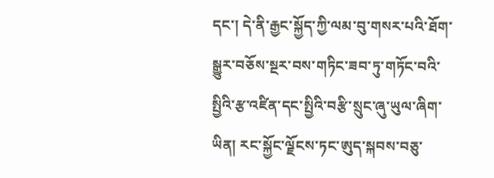དང་། དེ་ནི་རྒྱང་སྐྱོད་ཀྱི་ལམ་བུ་གསར་པའི་ཐོག་སྒྱུར་བཅོས་སྔར་བས་གཏིང་ཟབ་ཏུ་གཏོང་བའི་སྤྱིའི་རྩ་འཛིན་དང་སྤྱིའི་བརྩི་སྲུང་ཞུ་ཡུལ་ཞིག་ཡིན། རང་སྐྱོང་ལྗོངས་ཏང་ཨུད་སྐབས་བཅུ་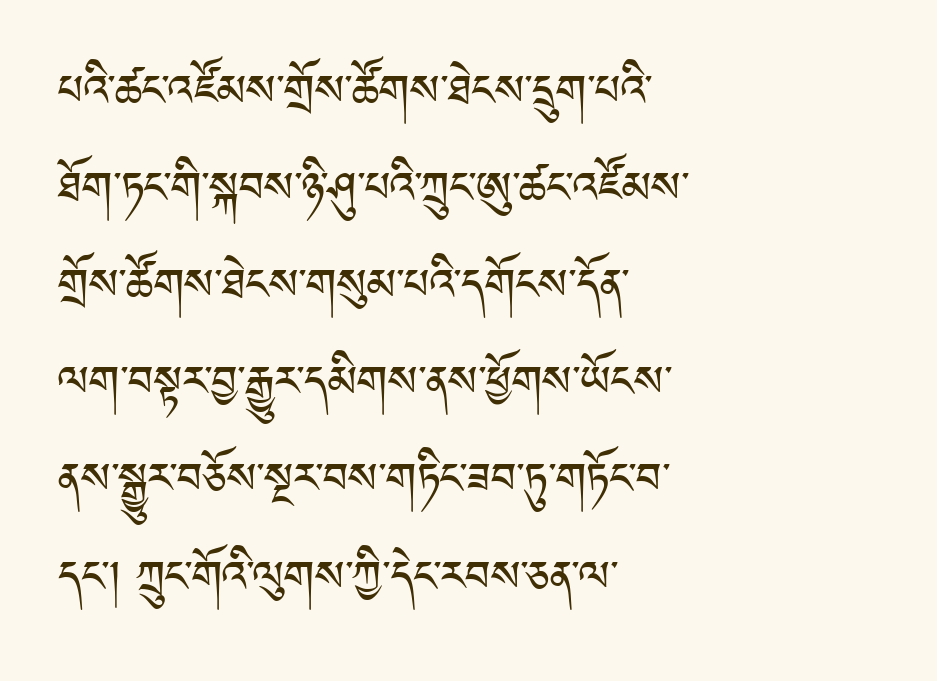པའི་ཚང་འཛོམས་གྲོས་ཚོགས་ཐེངས་དྲུག་པའི་ཐོག་ཏང་གི་སྐབས་ཉི་ཤུ་པའི་ཀྲུང་ཨུ་ཚང་འཛོམས་གྲོས་ཚོགས་ཐེངས་གསུམ་པའི་དགོངས་དོན་ལག་བསྟར་བྱ་རྒྱུར་དམིགས་ནས་ཕྱོགས་ཡོངས་ནས་སྒྱུར་བཅོས་སྔར་བས་གཏིང་ཟབ་ཏུ་གཏོང་བ་དང་། ཀྲུང་གོའི་ལུགས་ཀྱི་དེང་རབས་ཅན་ལ་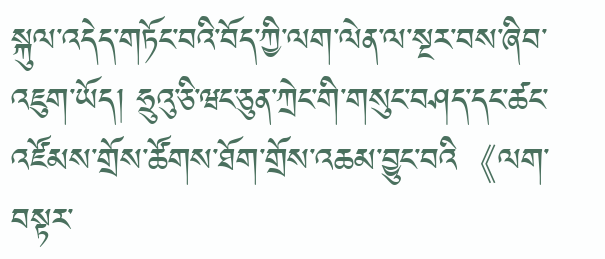སྐུལ་འདེད་གཏོང་བའི་བོད་ཀྱི་ལག་ལེན་ལ་སྔར་བས་ཞིབ་འཇུག་ཡོད། ཧྲུའུ་ཅི་ཝང་ཅུན་ཀྲེང་གི་གསུང་བཤད་དང་ཚང་འཛོམས་གྲོས་ཚོགས་ཐོག་གྲོས་འཆམ་བྱུང་བའི《ལག་བསྟར་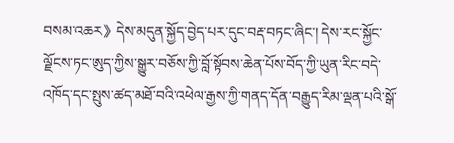བསམ་འཆར》དེས་མདུན་སྐྱོད་བྱེད་པར་དུང་བརྡ་བཏང་ཞིང་། དེས་རང་སྐྱོང་ལྗོངས་ཏང་ཨུད་ཀྱིས་སྒྱུར་བཅོས་ཀྱི་བློ་སྟོབས་ཆེན་པོས་བོད་ཀྱི་ཡུན་རིང་བདེ་འཁོད་དང་སྤུས་ཚད་མཐོ་བའི་འཕེལ་རྒྱས་ཀྱི་གནད་དོན་བརྒྱུད་རིམ་ལྡན་པའི་སྒོ་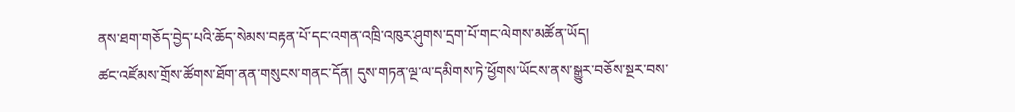ནས་ཐག་གཅོད་བྱེད་པའི་ཆོད་སེམས་བརྟན་པོ་དང་འགན་འཁྲི་འཁུར་ཤུགས་དྲག་པོ་གང་ལེགས་མཚོན་ཡོད།
ཚང་འཛོམས་གྲོས་ཚོགས་ཐོག་ནན་གསུངས་གནང་དོན། དུས་གཏན་ལྔ་ལ་དམིགས་ཏེ་ཕྱོགས་ཡོངས་ནས་སྒྱུར་བཅོས་སྔར་བས་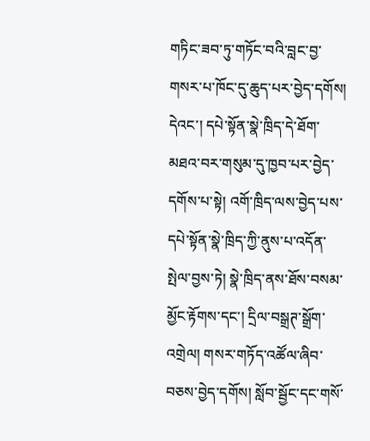གཏིང་ཟབ་ཏུ་གཏོང་བའི་བླང་བྱ་གསར་པ་ཁོང་དུ་ཆུད་པར་བྱེད་དགོས། དེའང་། དཔེ་སྟོན་སྣེ་ཁྲིད་དེ་ཐོག་མཐའ་བར་གསུམ་དུ་ཁྱབ་པར་བྱེད་དགོས་པ་སྟེ། འགོ་ཁྲིད་ལས་བྱེད་པས་དཔེ་སྟོན་སྣེ་ཁྲིད་ཀྱི་ནུས་པ་འདོན་སྤེལ་བྱས་ཏེ། སྣེ་ཁྲིད་ནས་ཐོས་བསམ་མྱོང་རྟོགས་དང་། དྲིལ་བསྒྲཊ་སྒྲོག་འགྲེལ། གསར་གཏོད་འཚོལ་ཞིབ་བཅས་བྱེད་དགོས། སློབ་སྦྱོང་དང་གསོ་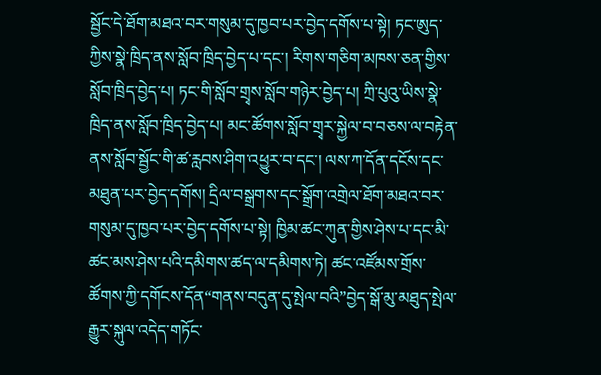སྦྱོང་དེ་ཐོག་མཐའ་བར་གསུམ་དུ་ཁྱབ་པར་བྱེད་དགོས་པ་སྟེ། ཏང་ཨུད་ཀྱིས་སྣེ་ཁྲིད་ནས་སློབ་ཁྲིད་བྱེད་པ་དང་། རིགས་གཅིག་མཁས་ཅན་གྱིས་སློབ་ཁྲིད་བྱེད་པ། ཏང་གི་སློབ་གྲྭས་སློབ་གཉེར་བྱེད་པ། ཀྲི་པུའུ་ཡིས་སྣེ་ཁྲིད་ནས་སློབ་ཁྲིད་བྱེད་པ། མང་ཚོགས་སློབ་གྲྭར་སྐྱེལ་བ་བཅས་ལ་བརྟེན་ནས་སློབ་སྦྱོང་གི་ཚ་རླབས་ཤིག་འཕྱུར་བ་དང་། ལས་ཀ་དོན་དངོས་དང་མཐུན་པར་བྱེད་དགོས། དྲིལ་བསྒྲགས་དང་སྒྲོག་འགྲེལ་ཐོག་མཐའ་བར་གསུམ་དུ་ཁྱབ་པར་བྱེད་དགོས་པ་སྟེ། ཁྱིམ་ཚང་ཀུན་གྱིས་ཤེས་པ་དང་མི་ཚང་མས་ཤེས་པའི་དམིགས་ཚད་ལ་དམིགས་ཏེ། ཚང་འཛོམས་གྲོས་ཚོགས་ཀྱི་དགོངས་དོན“གནས་བདུན་དུ་སྤེལ་བའི”བྱེད་སྒོ་མུ་མཐུད་སྤེལ་རྒྱུར་སྐུལ་འདེད་གཏོང་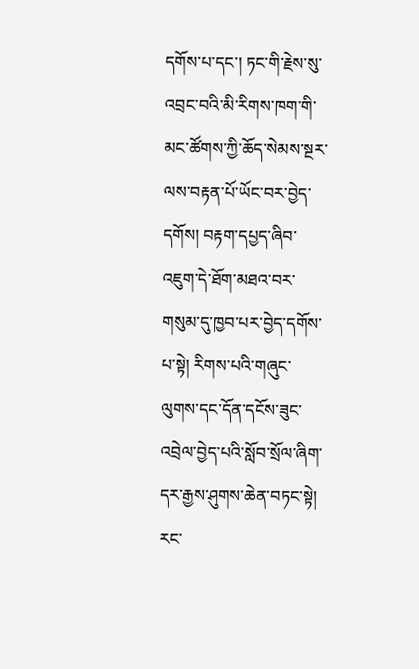དགོས་པ་དང་། ཏང་གི་རྗེས་སུ་འབྲང་བའི་མི་རིགས་ཁག་གི་མང་ཚོགས་ཀྱི་ཆོད་སེམས་སྔར་ལས་བརྟན་པོ་ཡོང་བར་བྱེད་དགོས། བརྟག་དཔྱད་ཞིབ་འཇུག་དེ་ཐོག་མཐའ་བར་གསུམ་དུ་ཁྱབ་པར་བྱེད་དགོས་པ་སྟེ། རིགས་པའི་གཞུང་ལུགས་དང་དོན་དངོས་ཟུང་འབྲེལ་བྱེད་པའི་སློབ་སྲོལ་ཞིག་དར་རྒྱས་ཤུགས་ཆེན་བཏང་སྟེ། རང་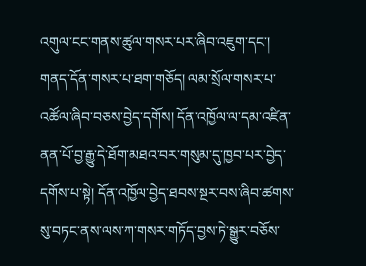འགུལ་ངང་གནས་ཚུལ་གསར་པར་ཞིབ་འཇུག་དང་། གནད་དོན་གསར་པ་ཐག་གཅོད། ལམ་སྲོལ་གསར་པ་འཚོལ་ཞིབ་བཅས་བྱེད་དགོས། དོན་འཁྱོལ་ལ་དམ་འཛིན་ནན་པོ་བྱ་རྒྱུ་དེ་ཐོག་མཐའ་བར་གསུམ་དུ་ཁྱབ་པར་བྱེད་དགོས་པ་སྟེ། དོན་འཁྱོལ་བྱེད་ཐབས་སྔར་བས་ཞིབ་ཚགས་སུ་བཏང་ནས་ལས་ཀ་གསར་གཏོད་བྱས་ཏེ་སྒྱུར་བཅོས་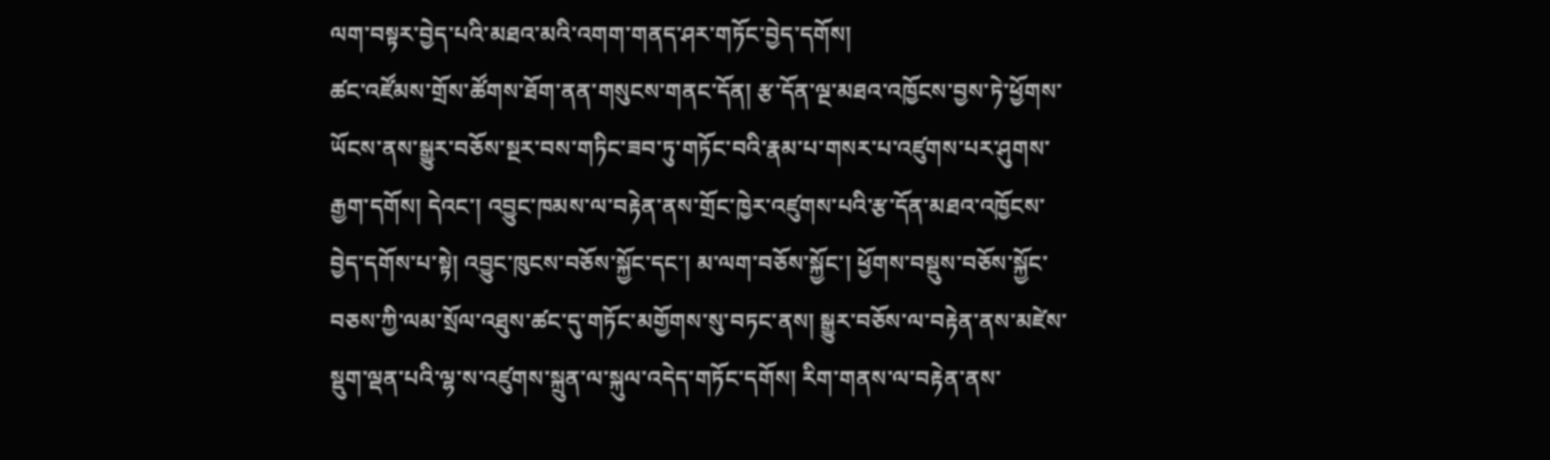ལག་བསྟར་བྱེད་པའི་མཐའ་མའི་འགག་གནད་ཤར་གཏོང་བྱེད་དགོས།
ཚང་འཛོམས་གྲོས་ཚོགས་ཐོག་ནན་གསུངས་གནང་དོན། རྩ་དོན་ལྔ་མཐའ་འཁྱོངས་བྱས་ཏེ་ཕྱོགས་ཡོངས་ནས་སྒྱུར་བཅོས་སྔར་བས་གཏིང་ཟབ་ཏུ་གཏོང་བའི་རྣམ་པ་གསར་པ་འཛུགས་པར་ཤུགས་རྒྱག་དགོས། དེའང་། འབྱུང་ཁམས་ལ་བརྟེན་ནས་གྲོང་ཁྱེར་འཛུགས་པའི་རྩ་དོན་མཐའ་འཁྱོངས་བྱེད་དགོས་པ་སྟེ། འབྱུང་ཁུངས་བཅོས་སྐྱོང་དང་། མ་ལག་བཅོས་སྐྱོང་། ཕྱོགས་བསྡུས་བཅོས་སྐྱོང་བཅས་ཀྱི་ལམ་སྲོལ་འཐུས་ཚང་དུ་གཏོང་མགྱོགས་སུ་བཏང་ནས། སྒྱུར་བཅོས་ལ་བརྟེན་ནས་མཛེས་སྡུག་ལྡན་པའི་ལྷ་ས་འཛུགས་སྐྲུན་ལ་སྐུལ་འདེད་གཏོང་དགོས། རིག་གནས་ལ་བརྟེན་ནས་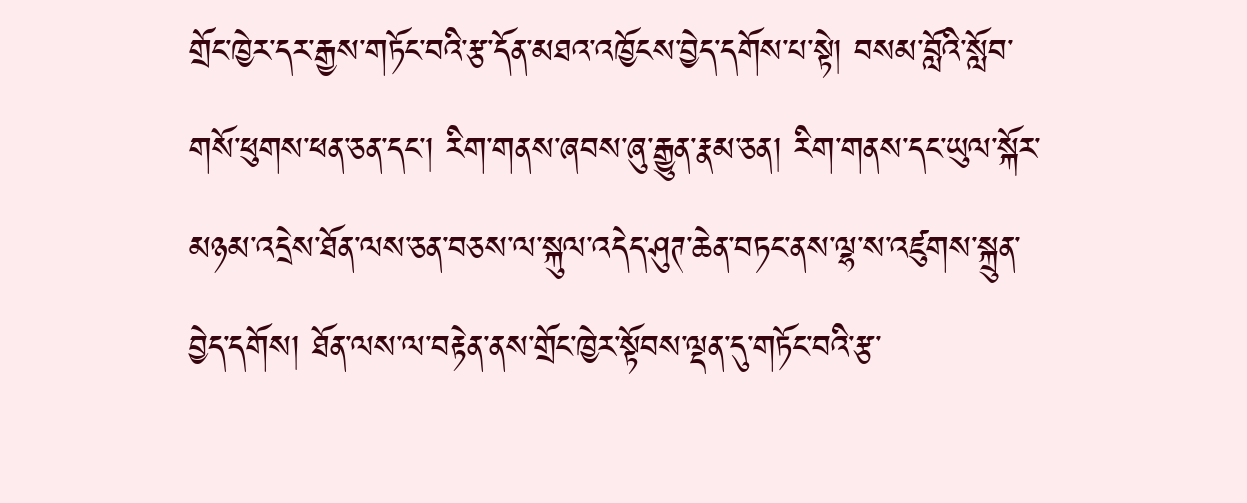གྲོང་ཁྱེར་དར་རྒྱས་གཏོང་བའི་རྩ་དོན་མཐའ་འཁྱོངས་བྱེད་དགོས་པ་སྟེ། བསམ་བློའི་སློབ་གསོ་ཕུགས་ཕན་ཅན་དང་། རིག་གནས་ཞབས་ཞུ་རྒྱུན་རྣམ་ཅན། རིག་གནས་དང་ཡུལ་སྐོར་མཉམ་འདྲེས་ཐོན་ལས་ཅན་བཅས་ལ་སྐུལ་འདེད་ཤུཊ་ཆེན་བཏང་ནས་ལྷ་ས་འཛུགས་སྐྲུན་བྱེད་དགོས། ཐོན་ལས་ལ་བརྟེན་ནས་གྲོང་ཁྱེར་སྟོབས་ལྡན་དུ་གཏོང་བའི་རྩ་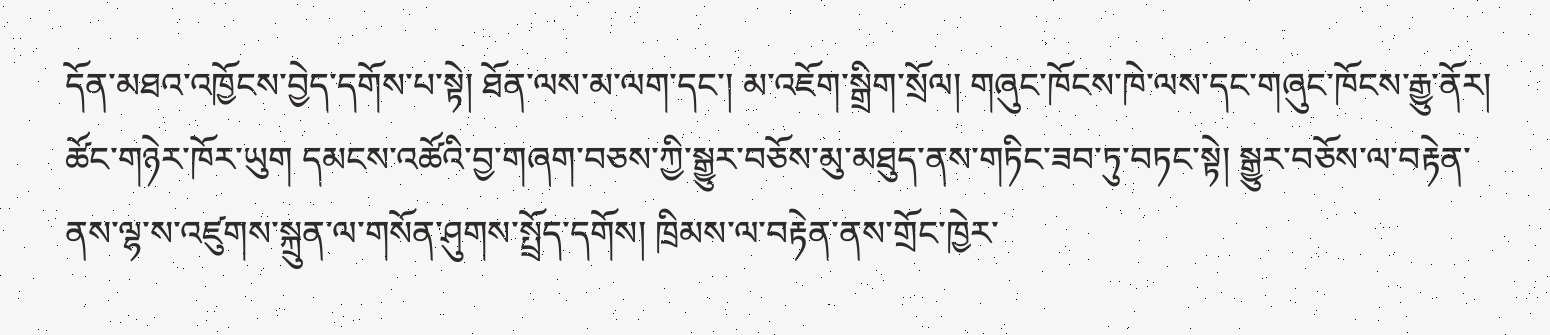དོན་མཐའ་འཁྱོངས་བྱེད་དགོས་པ་སྟེ། ཐོན་ལས་མ་ལག་དང་། མ་འཇོག་སྒྲིག་སྲོལ། གཞུང་ཁོངས་ཁེ་ལས་དང་གཞུང་ཁོངས་རྒྱུ་ནོར། ཚོང་གཉེར་ཁོར་ཡུག དམངས་འཚོའི་བྱ་གཞག་བཅས་ཀྱི་སྒྱུར་བཅོས་མུ་མཐུད་ནས་གཏིང་ཟབ་ཏུ་བཏང་སྟེ། སྒྱུར་བཅོས་ལ་བརྟེན་ནས་ལྷ་ས་འཛུགས་སྐྲུན་ལ་གསོན་ཤུགས་སྤྲོད་དགོས། ཁྲིམས་ལ་བརྟེན་ནས་གྲོང་ཁྱེར་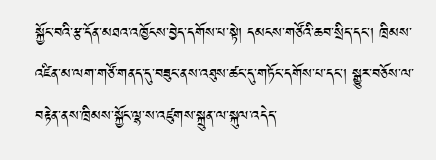སྐྱོང་བའི་རྩ་དོན་མཐའ་འཁྱོངས་བྱེད་དགོས་པ་སྟེ། དམངས་གཙོའི་ཆབ་སྲིད་དང་། ཁྲིམས་འཛིན་མ་ལག་གཙོ་གནད་དུ་བཟུང་ནས་འཐུས་ཚང་དུ་གཏོང་དགོས་པ་དང་། སྒྱུར་བཅོས་ལ་བརྟེན་ནས་ཁྲིམས་སྐྱོང་ལྷ་ས་འཛུགས་སྐྲུན་ལ་སྐུལ་འདེད་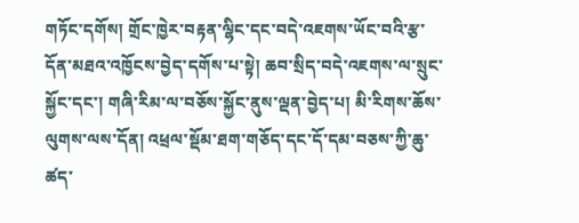གཏོང་དགོས། གྲོང་ཁྱེར་བརྟན་ལྷིང་དང་བདེ་འཇགས་ཡོང་བའི་རྩ་དོན་མཐའ་འཁྱོངས་བྱེད་དགོས་པ་སྟེ། ཆབ་སྲིད་བདེ་འཇགས་ལ་སྲུང་སྐྱོང་དང་། གཞི་རིམ་ལ་བཅོས་སྐྱོང་ནུས་ལྡན་བྱེད་པ། མི་རིགས་ཆོས་ལུགས་ལས་དོན། འཕྲལ་སྡོམ་ཐག་གཅོད་དང་དོ་དམ་བཅས་ཀྱི་ཆུ་ཚད་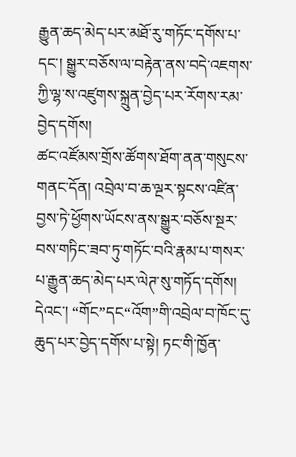རྒྱུན་ཆད་མེད་པར་མཐོ་རུ་གཏོང་དགོས་པ་དང་། སྒྱུར་བཅོས་ལ་བརྟེན་ནས་བདེ་འཇགས་ཀྱི་ལྷ་ས་འཛུགས་སྐྲུན་བྱེད་པར་རོགས་རམ་བྱེད་དགོས།
ཚང་འཛོམས་གྲོས་ཚོགས་ཐོག་ནན་གསུངས་གནང་དོན། འབྲེལ་བ་ཆ་ལྔར་སྟངས་འཛིན་བྱས་ཏེ་ཕྱོགས་ཡོངས་ནས་སྒྱུར་བཅོས་སྔར་བས་གཏིང་ཟབ་ཏུ་གཏོང་བའི་རྣམ་པ་གསར་པ་རྒྱུན་ཆད་མེད་པར་ལེཊ་སུ་གཏོད་དགོས། དེའང་། “གོང”དང“འོག”གི་འབྲེལ་བ་ཁོང་དུ་ཆུད་པར་བྱེད་དགོས་པ་སྟེ། ཏང་གི་ཁྱོན་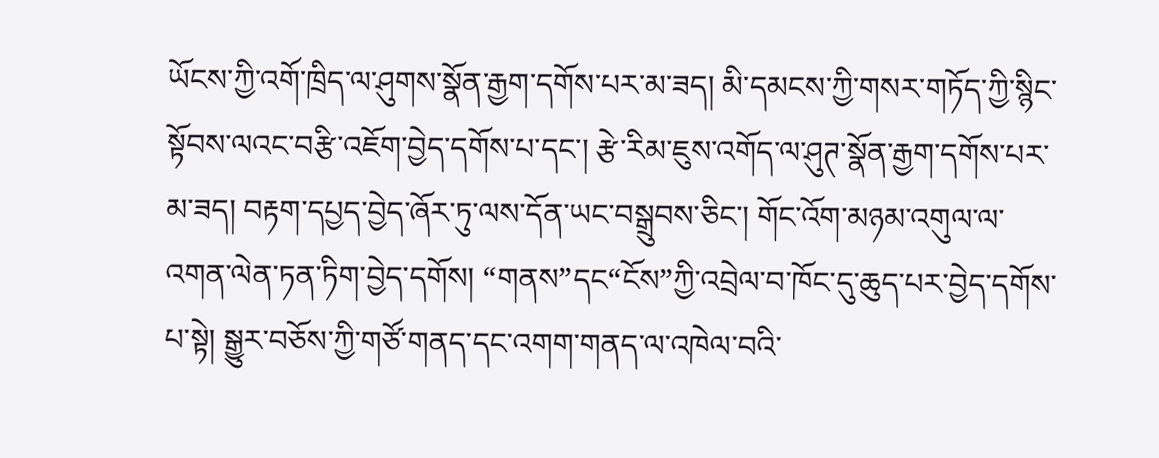ཡོངས་ཀྱི་འགོ་ཁྲིད་ལ་ཤུགས་སྣོན་རྒྱག་དགོས་པར་མ་ཟད། མི་དམངས་ཀྱི་གསར་གཏོད་ཀྱི་སྙིང་སྟོབས་ལའང་བརྩི་འཇོག་བྱེད་དགོས་པ་དང་། རྩེ་རིམ་ཇུས་འགོད་ལ་ཤུཊ་སྣོན་རྒྱག་དགོས་པར་མ་ཟད། བརྟག་དཔྱད་བྱེད་ཞོར་ཏུ་ལས་དོན་ཡང་བསྒྲུབས་ཅིང་། གོང་འོག་མཉམ་འགུལ་ལ་འགན་ལེན་ཏན་ཏིག་བྱེད་དགོས། “གནས”དང“ངོས”ཀྱི་འབྲེལ་བ་ཁོང་དུ་ཆུད་པར་བྱེད་དགོས་པ་སྟེ། སྒྱུར་བཅོས་ཀྱི་གཙོ་གནད་དང་འགག་གནད་ལ་འཁེལ་བའི་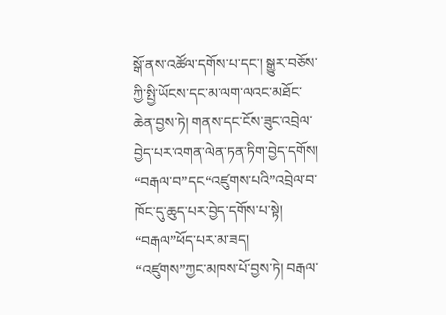སྒོ་ནས་འཚོལ་དགོས་པ་དང་། སྒྱུར་བཅོས་ཀྱི་སྤྱི་ཡོངས་དང་མ་ལག་ལའང་མཐོང་ཆེན་བྱས་ཏེ། གནས་དང་ངོས་ཟུང་འབྲེལ་བྱེད་པར་འགན་ལེན་ཏན་ཏིག་བྱེད་དགོས། “བརྒལ་བ”དང“འཛུགས་པའི”འབྲེལ་བ་ཁོང་དུ་ཆུད་པར་བྱེད་དགོས་པ་སྟེ། “བརྒལ”ཕོད་པར་མ་ཟད། “འཛུགས”ཀྱང་མཁས་པོ་བྱས་ཏེ། བརྒལ་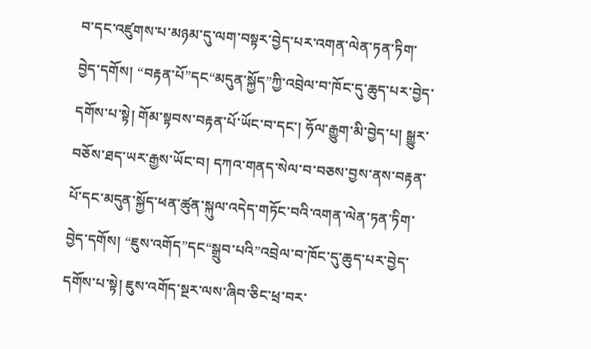བ་དང་འཛུགས་པ་མཉམ་དུ་ལག་བསྟར་བྱེད་པར་འགན་ལེན་ཏན་ཏིག་བྱེད་དགོས། “བརྟན་པོ”དང“མདུན་སྐྱོད”ཀྱི་འབྲེལ་བ་ཁོང་དུ་ཆུད་པར་བྱེད་དགོས་པ་སྟེ། གོམ་སྟབས་བརྟན་པོ་ཡོང་བ་དང་། ཧོལ་རྒྱུག་མི་བྱེད་པ། སྒྱུར་བཅོས་ཐད་ཡར་རྒྱས་ཡོང་བ། དཀའ་གནད་སེལ་བ་བཅས་བྱས་ནས་བརྟན་པོ་དང་མདུན་སྐྱོད་ཕན་ཚུན་སྐུལ་འདེད་གཏོང་བའི་འགན་ལེན་ཏན་ཏིག་བྱེད་དགོས། “ཇུས་འགོད”དང“སྒྲུབ་པའི”འབྲེལ་བ་ཁོང་དུ་ཆུད་པར་བྱེད་དགོས་པ་སྟེ། ཇུས་འགོད་སྔར་ལས་ཞིབ་ཅིང་ཕྲ་བར་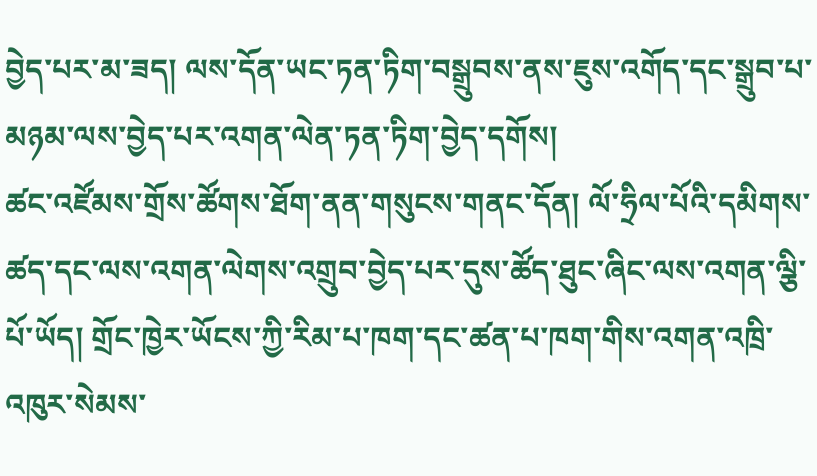བྱེད་པར་མ་ཟད། ལས་དོན་ཡང་ཏན་ཏིག་བསྒྲུབས་ནས་ཇུས་འགོད་དང་སྒྲུབ་པ་མཉམ་ལས་བྱེད་པར་འགན་ལེན་ཏན་ཏིག་བྱེད་དགོས།
ཚང་འཛོམས་གྲོས་ཚོགས་ཐོག་ནན་གསུངས་གནང་དོན། ལོ་ཧྲིལ་པོའི་དམིགས་ཚད་དང་ལས་འགན་ལེགས་འགྲུབ་བྱེད་པར་དུས་ཚོད་ཐུང་ཞིང་ལས་འགན་ལྕི་པོ་ཡོད། གྲོང་ཁྱེར་ཡོངས་ཀྱི་རིམ་པ་ཁག་དང་ཚན་པ་ཁག་གིས་འགན་འཁྲི་འཁུར་སེམས་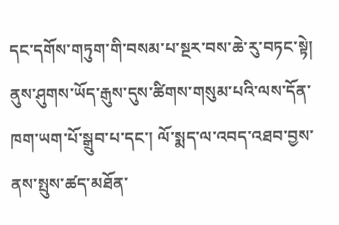དང་དགོས་གཏུག་གི་བསམ་པ་སྔར་བས་ཆེ་རུ་བཏང་སྟེ། ནུས་ཤུགས་ཡོད་རྒུས་དུས་ཚིགས་གསུམ་པའི་ལས་དོན་ཁག་ཡག་པོ་སྒྲུབ་པ་དང་། ལོ་སྨད་ལ་འབད་འཐབ་བྱས་ནས་སྤུས་ཚད་མཐོན་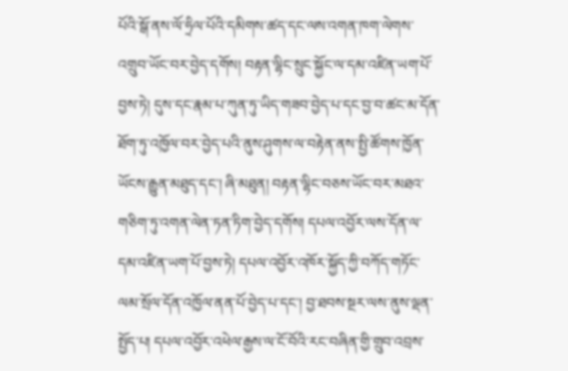པོའི་སྒོ་ནས་ལོ་ཧྲིལ་པོའི་དམིགས་ཚད་དང་ལས་འགན་ཁག་ལེགས་འགྲུབ་ཡོང་བར་བྱེད་དགོས། བརྟན་ལྷིང་སྲུང་སྐྱོང་ལ་དམ་འཛིན་ཡག་པོ་བྱས་ཏེ། དུས་དང་རྣམ་པ་ཀུན་ཏུ་ཡིད་གཟབ་བྱེད་པ་དང་བྱ་བ་ཚང་མ་དོན་ཐོག་ཏུ་འཁྱོལ་བར་བྱེད་པའི་ནུས་ཤུགས་ལ་བརྟེན་ནས་སྤྱི་ཚོགས་ཁྱོན་ཡོངས་རྒྱུན་མཐུད་དང་། ཞི་མཐུན། བརྟན་ལྷིང་བཅས་ཡོང་བར་མཐའ་གཅིག་ཏུ་འགན་ལེན་ཏན་ཏིག་བྱེད་དགོས། དཔལ་འབྱོར་ལས་དོན་ལ་དམ་འཛིན་ཡག་པོ་བྱས་ཏེ། དཔལ་འབྱོར་འཁོར་སྐྱོད་ཀྱི་བཀོད་གཏོང་ལམ་སྲོལ་དོན་འཁྱོལ་ནན་པོ་བྱེད་པ་དང་། བྱ་ཐབས་སྔར་ལས་ནུས་ལྡན་སྤྱོད་པ། དཔལ་འབྱོར་འཕེལ་རྒྱས་ལ་ངོ་བོའི་རང་བཞིན་གྱི་གྲུབ་འབྲས་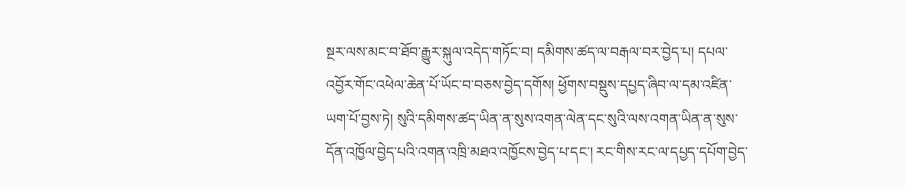སྔར་ལས་མང་བ་ཐོབ་རྒྱུར་སྐུལ་འདེད་གཏོང་བ། དམིགས་ཚད་ལ་བརྒལ་བར་བྱེད་པ། དཔལ་འབྱོར་གོང་འཕེལ་ཆེན་པོ་ཡོང་བ་བཅས་བྱེད་དགོས། ཕྱོགས་བསྡུས་དཔྱད་ཞིབ་ལ་དམ་འཛིན་ཡག་པོ་བྱས་ཏེ། སུའི་དམིགས་ཚད་ཡིན་ན་སུས་འགན་ལེན་དང་སུའི་ལས་འགན་ཡིན་ན་སུས་དོན་འཁྱོལ་བྱེད་པའི་འགན་འཁྲི་མཐའ་འཁྱོངས་བྱེད་པ་དང་། རང་གིས་རང་ལ་དཔྱད་དཔོག་བྱེད་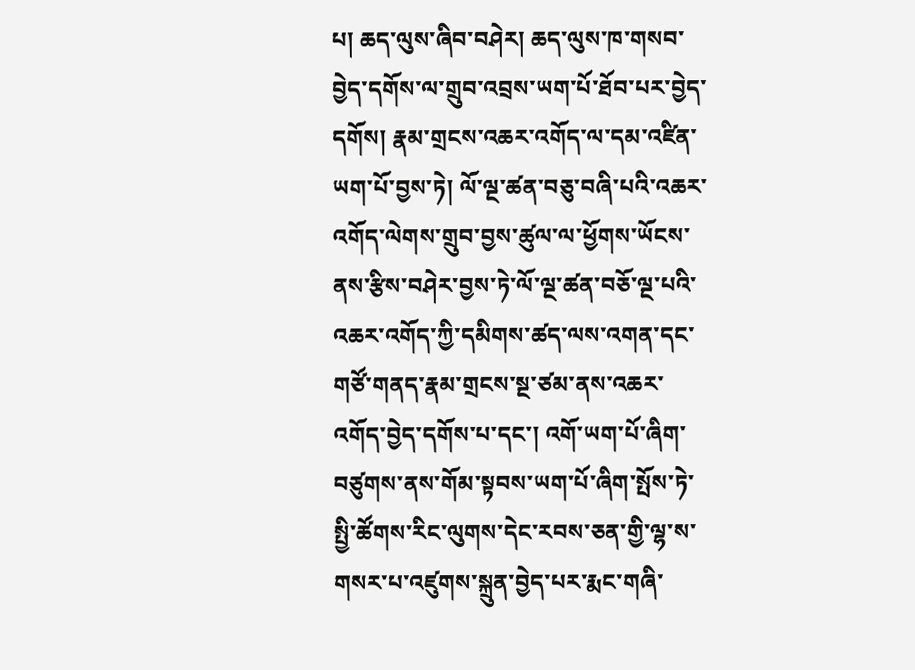པ། ཆད་ལུས་ཞིབ་བཤེར། ཆད་ལུས་ཁ་གསབ་བྱེད་དགོས་ལ་གྲུབ་འབྲས་ཡག་པོ་ཐོབ་པར་བྱེད་དགོས། རྣམ་གྲངས་འཆར་འགོད་ལ་དམ་འཛིན་ཡག་པོ་བྱས་ཏེ། ལོ་ལྔ་ཚན་བཅུ་བཞི་པའི་འཆར་འགོད་ལེགས་གྲུབ་བྱས་ཚུལ་ལ་ཕྱོགས་ཡོངས་ནས་རྩིས་བཤེར་བྱས་ཏེ་ལོ་ལྔ་ཚན་བཅོ་ལྔ་པའི་འཆར་འགོད་ཀྱི་དམིགས་ཚད་ལས་འགན་དང་གཙོ་གནད་རྣམ་གྲངས་སྔ་ཙམ་ནས་འཆར་འགོད་བྱེད་དགོས་པ་དང་། འགོ་ཡག་པོ་ཞིག་བཙུགས་ནས་གོམ་སྟབས་ཡག་པོ་ཞིག་སྤོས་ཏེ་སྤྱི་ཚོགས་རིང་ལུགས་དེང་རབས་ཅན་གྱི་ལྷ་ས་གསར་པ་འཛུགས་སྐྲུན་བྱེད་པར་རྨང་གཞི་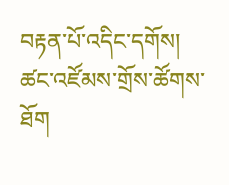བརྟན་པོ་འདིང་དགོས།
ཚང་འཛོམས་གྲོས་ཚོགས་ཐོག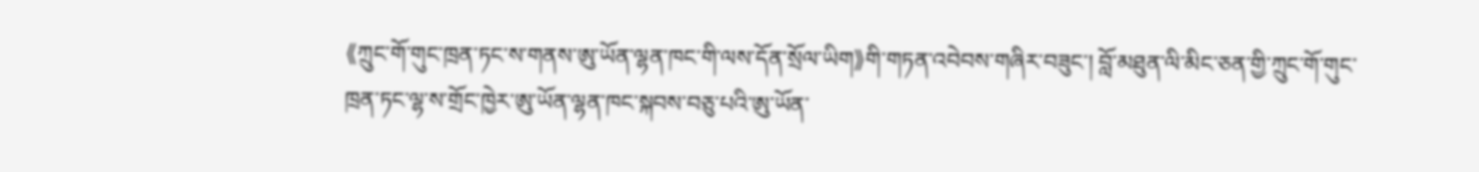《ཀྲུང་གོ་གུང་ཁྲན་ཏང་ས་གནས་ཨུ་ཡོན་ལྷན་ཁང་གི་ལས་དོན་སྲོལ་ཡིག》གི་གཏན་འབེབས་གཞིར་བཟུང་། བློ་མཐུན་ལི་མིང་ཅན་གྱི་ཀྲུང་གོ་གུང་ཁྲན་ཏང་ལྷ་ས་གྲོང་ཁྱེར་ཨུ་ཡོན་ལྷན་ཁང་སྐབས་བཅུ་པའི་ཨུ་ཡོན་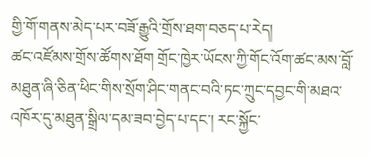གྱི་གོ་གནས་མེད་པར་བཟོ་རྒྱུའི་གྲོས་ཐག་བཅད་པ་རེད།
ཚང་འཛོམས་གྲོས་ཚོགས་ཐོག གྲོང་ཁྱེར་ཡོངས་ཀྱི་གོང་འོག་ཚང་མས་བློ་མཐུན་ཞི་ཅིན་ཕིང་གིས་སྲོག་ཤིང་གནང་བའི་ཏང་ཀྲུང་དབྱང་གི་མཐའ་འཁོར་དུ་མཐུན་སྒྲིལ་དམ་ཟབ་བྱེད་པ་དང་། རང་སྐྱོང་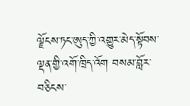ལྗོངས་ཏང་ཨུད་ཀྱི་འགྱུར་མེད་སྟོབས་ལྡན་གྱི་འགོ་ཁྲིད་འོག བསམ་བློར་བཅིངས་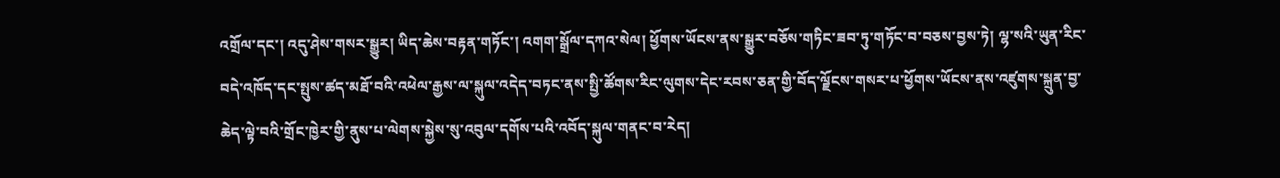འགྲོལ་དང་། འདུ་ཤེས་གསར་སྒྱུར། ཡིད་ཆེས་བརྟན་གཏོང་། འགག་སྒྲོལ་དཀའ་སེལ། ཕྱོགས་ཡོངས་ནས་སྒྱུར་བཅོས་གཏིང་ཟབ་ཏུ་གཏོང་བ་བཅས་བྱས་ཏེ། ལྷ་སའི་ཡུན་རིང་བདེ་འཁོད་དང་སྤུས་ཚད་མཐོ་བའི་འཕེལ་རྒྱས་ལ་སྐུལ་འདེད་བཏང་ནས་སྤྱི་ཚོགས་རིང་ལུགས་དེང་རབས་ཅན་གྱི་བོད་ལྗོངས་གསར་པ་ཕྱོགས་ཡོངས་ནས་འཛུགས་སྐྲུན་བྱ་ཆེད་ལྟེ་བའི་གྲོང་ཁྱེར་གྱི་ནུས་པ་ལེགས་སྐྱེས་སུ་འབུལ་དགོས་པའི་འབོད་སྐུལ་གནང་བ་རེད།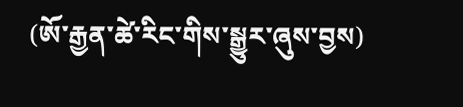(ཨོ་རྒྱན་ཚེ་རིང་གིས་སྒྱུར་ཞུས་བྱས)